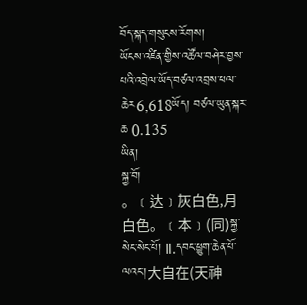བོད་སྐད་གསུངས་རོགས།
ཡོངས་འཛིན་གྱིས་འཚོལ་བཤེར་བྱས་པའི་འབྲེལ་ཡོད་བཙལ་འབྲས་ཕལ་ཆེར6,618ཡོད། བཙལ་ཡུན་སྐར་ཆ 0.135
ཡིན།
སྐྱ་བོ།
。﹝达﹞灰白色,月白色。﹝本﹞(同)སྐྱ་སེང་སེང་པོ། Ⅱ.དབང་ཕྱུག་ཆེན་པོ་ལའང་།大自在(天神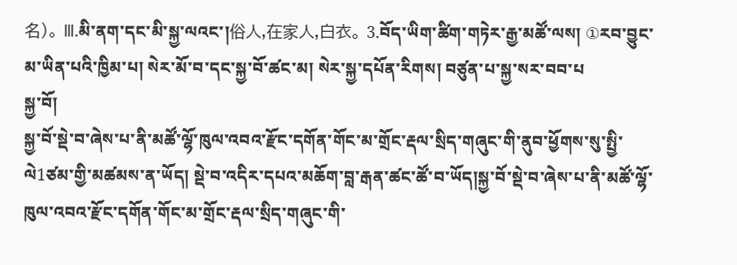名)。 Ⅲ.མི་ནག་དང་མི་སྐྱ་ལའང་།俗人,在家人,白衣。 3.བོད་ཡིག་ཚིག་གཏེར་རྒྱ་མཚོ་ལས། ①རབ་བྱུང་མ་ཡིན་པའི་ཁྱིམ་པ། སེར་མོ་བ་དང་སྐྱ་བོ་ཚང་མ། སེར་སྐྱ་དཔོན་རིགས། བཙུན་པ་སྐྱ་སར་བབ་པ
སྐྱ་བོ།
སྐྱ་བོ་སྡེ་བ་ཞེས་པ་ནི་མཚོ་ལྷོ་ཁུལ་འབའ་རྫོང་དགོན་གོང་མ་གྲོང་རྡལ་སྲིད་གཞུང་གི་ནུབ་ཕྱོགས་སུ་སྤྱི་ལེ1ཙམ་གྱི་མཚམས་ན་ཡོད། སྡེ་བ་འདིར་དཔའ་མཆོག་བླ་རྒན་ཚང་ཚོ་བ་ཡོད།སྐྱ་བོ་སྡེ་བ་ཞེས་པ་ནི་མཚོ་ལྷོ་ཁུལ་འབའ་རྫོང་དགོན་གོང་མ་གྲོང་རྡལ་སྲིད་གཞུང་གི་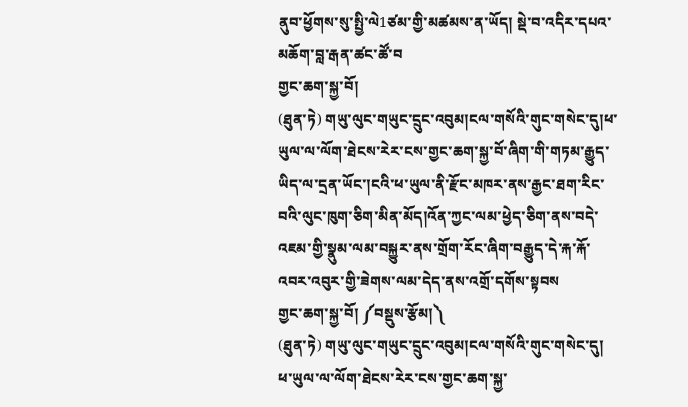ནུབ་ཕྱོགས་སུ་སྤྱི་ལེ1ཙམ་གྱི་མཚམས་ན་ཡོད། སྡེ་བ་འདིར་དཔའ་མཆོག་བླ་རྒན་ཚང་ཚོ་བ
གྱང་ཆག་སྐྱ་བོ།
(ཐུན་ཏེ) གཡུ་ལུང་གཡུང་དྲུང་འབུམ།ངལ་གསོའི་གུང་གསེང་དུ།ཕ་ཡུལ་ལ་ལོག་ཐེངས་རེར་ངས་གྱང་ཆག་སྐྱ་བོ་ཞིག་གི་གཏམ་རྒྱུད་ཡིད་ལ་དྲན་ཡོང་།ངའི་ཕ་ཡུལ་ནི་རྫོང་མཁར་ནས་རྒྱང་ཐག་རིང་བའི་ལུང་ཁུག་ཅིག་མིན་མོད།འོན་ཀྱང་ལམ་ཕྱེད་ཅིག་ནས་བདེ་འཇམ་གྱི་སྣུམ་ལམ་བསྐྱུར་ནས་གྲོག་རོང་ཞིག་བརྒྱུད་དེ་རྐ་རྐོ་འབར་འབུར་གྱི་ཟེགས་ལམ་དེད་ནས་འགྲོ་དགོས་སྟབས
གྱང་ཆག་སྐྱ་བོ། ༼བསྡུས་རྩོམ།༽
(ཐུན་ཏེ) གཡུ་ལུང་གཡུང་དྲུང་འབུམ།ངལ་གསོའི་གུང་གསེང་དུ། ཕ་ཡུལ་ལ་ལོག་ཐེངས་རེར་ངས་གྱང་ཆག་སྐྱ་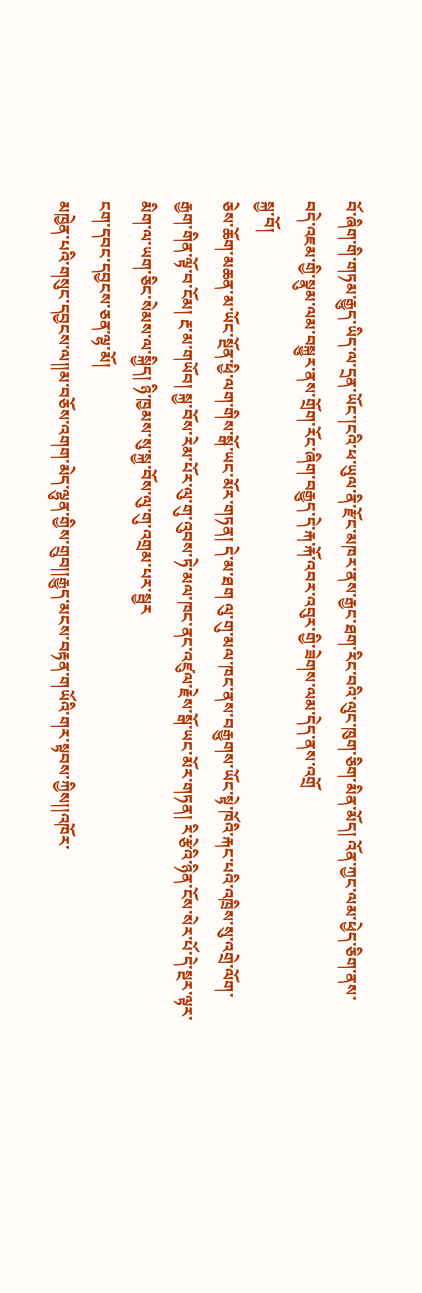བོ་ཞིག་གི་གཏམ་རྒྱུད་ཡིད་ལ་དྲན་ཡོང་།ངའི་ཕ་ཡུལ་ནི་རྫོང་མཁར་ནས་རྒྱང་ཐག་རིང་བའི་ལུང་ཁུག་ཅིག་མིན་མོད། འོན་ཀྱང་ལམ་ཕྱེད་ཅིག་ནས་བདེ་འཇམ་གྱི་སྣུམ་ལམ་བསྐྱུར་ནས་གྲོག་རོང་ཞིག་བརྒྱུད་དེ་རྐ་རྐོ་འབར་འབུར་གྱི་ཟེགས་ལམ་དེད་ནས་འགྲོ
སྐྱ་བོ།
ཅེས་ཆོག་མཆན་མ་ཡོང་སྔོན་ཕྱི་ལག་གིས་སྒོ་ཡང་མོར་གཏན། དེ་མ་ཐག ལུ་གུ་མལ་ཁང་ནས་བརྒྱུགས་ཡོང་སྟེ་ཁོའི་རྐང་པའི་འཁྲིས་སུ་འགྲེ་ལོག་རྒྱག་གིན་ལྟོ་བ་ངོམ། རྔ་མ་གཡོབ། སྐྱ་བོས་རེམ་པོར་ལུ་གུ་འུབས་ཏེ་མལ་ཁང་ནང་འཛུལ་རྗེས་སྒོ་ཡང་མོར་གཏན། རི་རྩེའི་ཉིན་ངོས་སེར་པོ་དེ་སྔར་ལྟར་མིག་ལ་ཡག་ཅིང་སེམས་ལ་སྐྱིད། ཉི་ཁྱམས་སུ་སྐྱ་བོས་ལུ་གུ་འགྲམ་པར་སྦྱར
ངག་དབང་དབྱངས་ཅན་ལྷ་མོ།
མཁྱེན་པའི་གསུང་དབྱངས་ལ།།མ་བཅོས་འགག་མེད་ལྷུན་གྱིས་གྲུབ།།རྒྱུད་མངས་བརྟན་གཡོའི་གར་སྟབས་ཀྱིས།།འཁོར་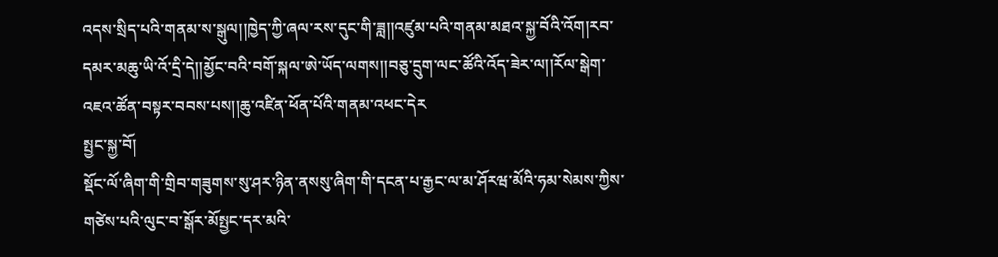འདས་སྲིད་པའི་གནམ་ས་སྒུལ།།ཁྱེད་ཀྱི་ཞལ་རས་དུང་གི་ཟླ།།འཛུམ་པའི་གནམ་མཐའ་སྐྱ་བོའི་འོག།རབ་དམར་མཆུ་ཡི་འོ་དྲི་དེ།།མྱོང་བའི་བགོ་སྐལ་ཨེ་ཡོད་ལགས།།བཅུ་དྲུག་ལང་ཚོའི་འོད་ཟེར་ལ།།རོལ་སྒེག་འཇའ་ཚོན་བསྟར་བབས་པས།།ཆུ་འཛིན་ཕོན་པོའི་གནམ་འཕང་དེར
སྤྱང་སྐྱ་བོ།
སྡོང་ལོ་ཞིག་གི་གྲིབ་གཟུགས་སུ་ཤར་ཉིན་ནསསུ་ཞིག་གི་དངན་པ་རྒྱང་ལ་མ་ཤོརཝ་མོའི་ཧམ་སེམས་ཀྱིས་གཙེས་པའི་ལུང་བ་སྒོར་མོསྤྱང་དར་མའི་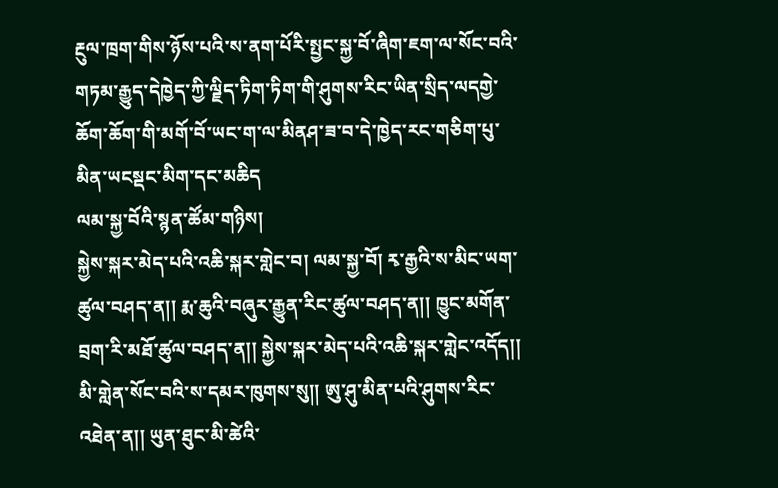རྔུལ་ཁྲག་གིས་ཉོས་པའི་ས་ནག་པོརི་སྤྱང་སྐྱ་བོ་ཞིག་ཇག་ལ་སོང་བའི་གཏམ་རྒྱུད་དེཁྱེད་ཀྱི་ལྗིད་ཏིག་ཏིག་གི་ཤུགས་རིང་ཡིན་སྲིད་ལདགྱེ་ཆོག་ཆོག་གི་མགོ་བོ་ཡང་ག་ལ་མིནཤ་ཟ་བ་དེ་ཁྱེད་རང་གཅིག་པུ་མིན་ཡངསྡང་མིག་དང་མཆིད
ལམ་སྐྱ་བོའི་སྙན་ཚོམ་གཉིས།
སྐྱེས་སྐར་མེད་པའི་འཆི་སྐར་གླེང་བ། ལམ་སྐྱ་བོ། རྭ་རྒྱའི་ས་མིང་ཡག་ཚུལ་བཤད་ན།། རྨ་ཆུའི་བཞུར་རྒྱུན་རིང་ཚུལ་བཤད་ན།། ཁྱུང་མགོན་བྲག་རི་མཐོ་ཚུལ་བཤད་ན།། སྐྱེས་སྐར་མེད་པའི་འཆི་སྐར་གླེང་འདོད།། མི་གླེན་སོང་བའི་ས་དམར་ཁུགས་སུ།། ཨུ་ཤུ་མིན་པའི་ཤུགས་རིང་འཐེན་ན།། ཡུན་ཐུང་མི་ཚེའི་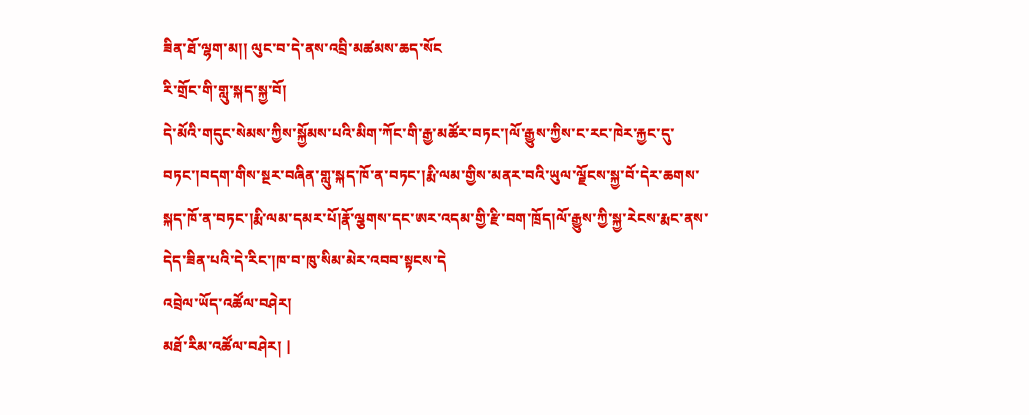ཟིན་ཐོ་ལྷག་མ།། ལུང་བ་དེ་ནས་འབྲི་མཚམས་ཆད་སོང
རི་གྲོང་གི་གླུ་སྐད་སྐྱ་བོ།
དེ་མོའི་གདུང་སེམས་ཀྱིས་སྐྱོམས་པའི་མིག་ཀོང་གི་རྒྱ་མཚོར་བཏང་།ལོ་རྒྱུས་ཀྱིས་ང་རང་ཁེར་རྐྱང་དུ་བཏང་།བདག་གིས་སྔར་བཞིན་གླུ་སྐད་ཁོ་ན་བཏང་།རྨི་ལམ་གྱིས་མནར་བའི་ཡུལ་ལྗོངས་སྐྱ་བོ་དེར་ཆགས་སྐད་ཁོ་ན་བཏང་།རྨི་ལམ་དམར་པོ།རྣོ་ལྕགས་དང་ཨར་འདམ་གྱི་རྫི་བག་ཁྲོད།ལོ་རྒྱུས་ཀྱི་སྐྱ་རེངས་རྨང་ནས་དེད་ཟིན་པའི་དེ་རིང་།ཁ་བ་ཁུ་སིམ་མེར་འབབ་སྟངས་དེ
འབྲེལ་ཡོད་འཚོལ་བཤེར།
མཐོ་རིམ་འཚོལ་བཤེར། |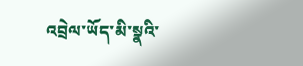འབྲེལ་ཡོད་མི་སྣའི་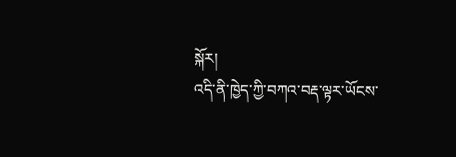སྐོར།
འདི་ནི་ཁྱེད་ཀྱི་བཀའ་བརྡ་ལྟར་ཡོངས་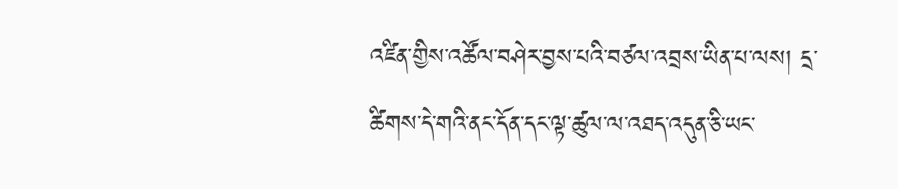འཛིན་གྱིས་འཚོལ་བཤེར་བྱས་པའི་བཙལ་འབྲས་ཡིན་པ་ལས། དྲ་ཚིགས་དེ་གའི་ནང་དོན་དང་ལྟ་ཚུལ་ལ་འཐད་འདུན་ཅི་ཡང་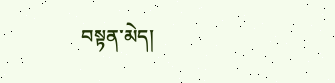བསྟན་མེད།